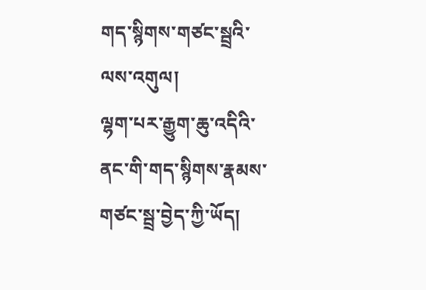གད་སྙིགས་གཙང་སྦྲའི་ལས་འགུལ།
ལྷག་པར་རྒྱུག་ཆུ་འདིའི་ནང་གི་གད་སྙིགས་རྣམས་གཙང་སྦྲ་བྱེད་ཀྱི་ཡོད།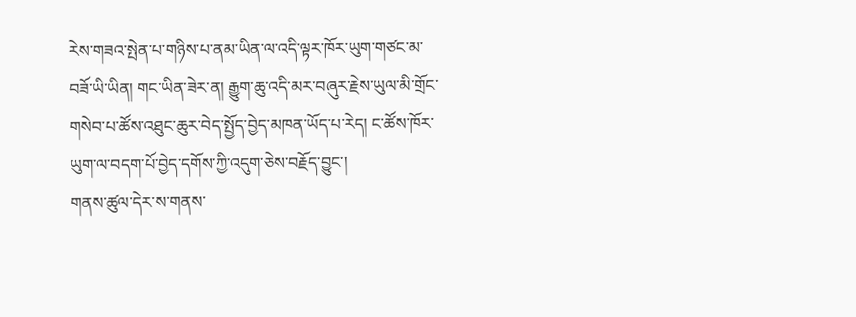རེས་གཟའ་སྤེན་པ་གཉིས་པ་ནམ་ཡིན་ལ་འདི་ལྟར་ཁོར་ཡུག་གཙང་མ་བཟོ་ཡི་ཡིན། གང་ཡིན་ཟེར་ན། རྒྱུག་ཆུ་འདི་མར་བཞུར་རྗེས་ཡུལ་མི་གྲོང་གསེབ་པ་ཚོས་འཐུང་ཆུར་བེད་སྤྱོད་བྱེད་མཁན་ཡོད་པ་རེད། ང་ཚོས་ཁོར་ཡུག་ལ་བདག་པོ་བྱེད་དགོས་ཀྱི་འདུག་ཅེས་བརྗོད་བྱུང་།
གནས་ཚུལ་དེར་ས་གནས་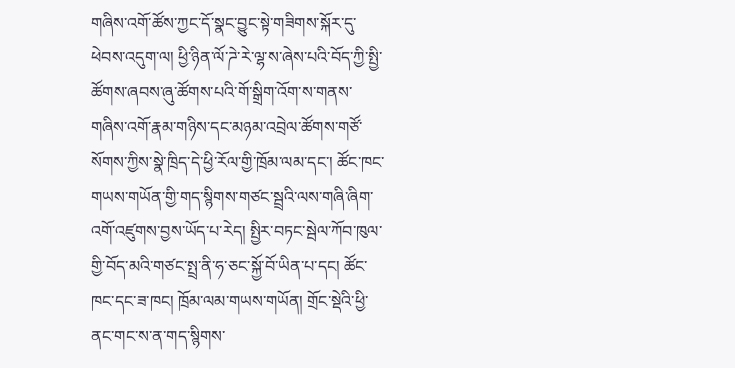གཞིས་འགོ་ཚོས་ཀྱང་དོ་སྣང་བྱུང་སྟེ་གཟིགས་སྐོར་དུ་ཕེབས་འདུག་ལ། ཕྱི་ཉིན་ལོ་ཌེ་རེ་ལྷ་ས་ཞེས་པའི་བོད་ཀྱི་སྤྱི་ཚོགས་ཞབས་ཞུ་ཚོགས་པའི་གོ་སྒྲིག་འོག་ས་གནས་གཞིས་འགོ་རྣམ་གཉིས་དང་མཉམ་འབྲེལ་ཚོགས་གཙོ་སོགས་ཀྱིས་སྣེ་ཁྲིད་དེ་ཕྱི་རོལ་གྱི་ཁྲོམ་ལམ་དང་། ཚོང་ཁང་གཡས་གཡོན་གྱི་གད་སྙིགས་གཙང་སྦྲའི་ལས་གཞི་ཞིག་འགོ་འཛུགས་བྱས་ཡོད་པ་རེད། སྤྱིར་བཏང་སྦེལ་ཀོབ་ཁུལ་གྱི་བོད་མའི་གཙང་སྤྲ་ནི་ཧ་ཅང་སྐྱོ་བོ་ཡིན་པ་དང། ཚོང་ཁང་དང་ཟ་ཁང། ཁྲོམ་ལམ་གཡས་གཡོན། གྲོང་སྡེའི་ཕྱི་ནང་གང་ས་ན་གད་སྙིགས་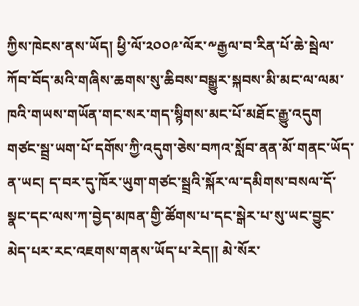ཀྱིས་ཁེངས་ནས་ཡོད། ཕྱི་ལོ་༢༠༠༩་ལོར་༸རྒྱལ་བ་རིན་པོ་ཆེ་སྦེལ་ཀོབ་བོད་མའི་གཞིས་ཆགས་སུ་ཆིབས་བསྒྱུར་སྐབས་མི་མང་ལ་ལམ་ཁའི་གཡས་གཡོན་གང་སར་གད་སྙིགས་མང་པོ་མཐོང་རྒྱུ་འདུག གཙང་སྦྲ་ཡག་པོ་དགོས་ཀྱི་འདུག་ཅེས་བཀའ་སློབ་ནན་མོ་གནང་ཡོད་ན་ཡང། ད་བར་དུ་ཁོར་ཡུག་གཙང་སྦྲའི་སྐོར་ལ་དམིགས་བསལ་དོ་སྣང་དང་ལས་ཀ་བྱེད་མཁན་གྱི་ཚོགས་པ་དང་སྒེར་པ་སུ་ཡང་བྱུང་མེད་པར་རང་འཇགས་གནས་ཡོད་པ་རེད།། མེ་སོར་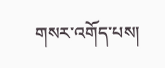གསར་འགོད་པས།